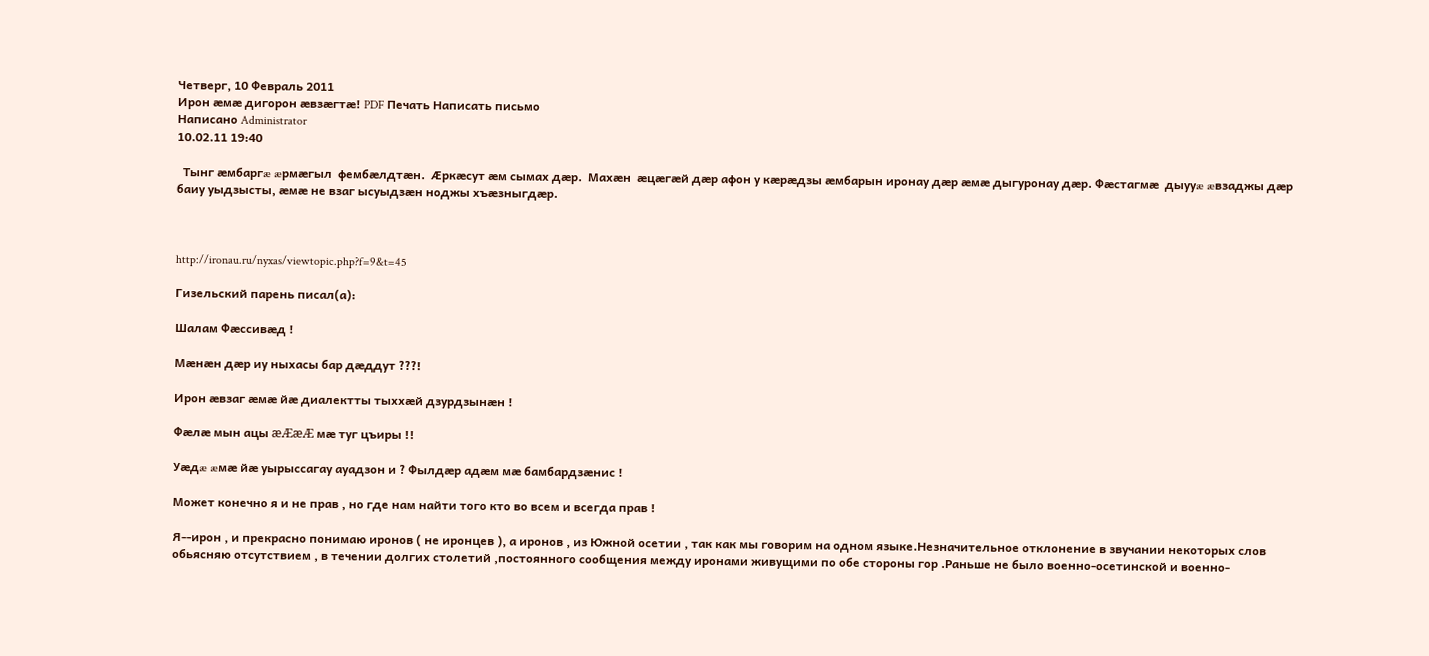Четверг, 10 Февраль 2011
Ирон æмæ дигорон æвзæгтæ! PDF Печать Написать письмо
Написано Administrator
10.02.11 19:40

  Тынг æмбаргæ æрмæгыл  фембæлдтæн.  Æркæсут æм сымах дæр.  Махæн  æцæгæй дæр афон у кæрæдзы æмбарын иронау дæр æмæ дыгуронау дæр. Фæстагмæ  дыууæ æвзаджы дæр баиу уыдзысты, æмæ не взаг ысуыдзæн ноджы хъæзныгдæр.



http://ironau.ru/nyxas/viewtopic.php?f=9&t=45

Гизельский парень писал(а):

Шалам Фæссивæд !

Мæнæн дæр иу ныхасы бар дæддут ???!

Ирон æвзаг æмæ йæ диалектты тыххæй дзурдзынæн !

Фæлæ мын ацы æÆæÆ мæ туг цъиры !!

Уæдæ æмæ йæ уырыссагау ауадзон и ? Фылдæр адæм мæ бамбардзæнис !

Может конечно я и не прав , но где нам найти того кто во всем и всегда прав !

Я--ирон , и прекрасно понимаю иронов ( не иронцев ), а иронов , из Южной осетии , так как мы говорим на одном языке.Незначительное отклонение в звучании некоторых слов обьясняю отсутствием , в течении долгих столетий ,постоянного сообщения между иронами живущими по обе стороны гор .Раньше не было военно-осетинской и военно-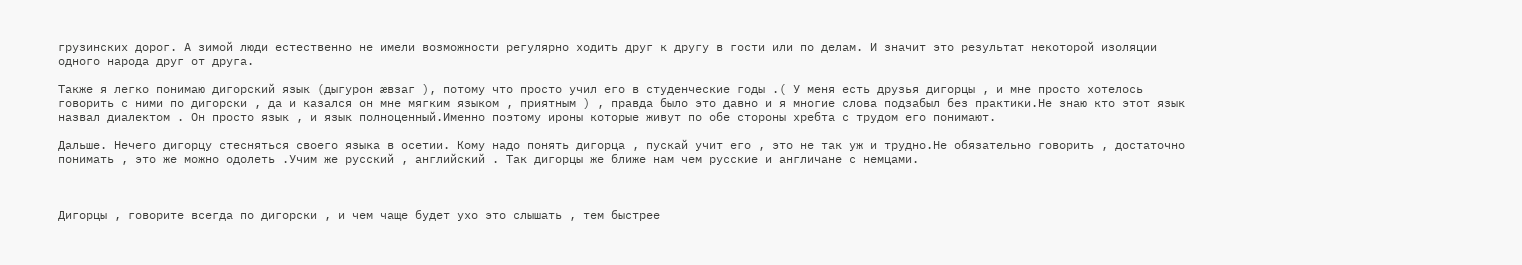грузинских дорог. А зимой люди естественно не имели возможности регулярно ходить друг к другу в гости или по делам. И значит это результат некоторой изоляции одного народа друг от друга.

Также я легко понимаю дигорский язык (дыгурон æвзаг ), потому что просто учил его в студенческие годы .( У меня есть друзья дигорцы , и мне просто хотелось говорить с ними по дигорски , да и казался он мне мягким языком , приятным ) , правда было это давно и я многие слова подзабыл без практики.Не знаю кто этот язык назвал диалектом . Он просто язык , и язык полноценный.Именно поэтому ироны которые живут по обе стороны хребта с трудом его понимают.

Дальше. Нечего дигорцу стесняться своего языка в осетии. Кому надо понять дигорца , пускай учит его , это не так уж и трудно.Не обязательно говорить , достаточно понимать , это же можно одолеть .Учим же русский , английский . Так дигорцы же ближе нам чем русские и англичане с немцами.



Дигорцы , говорите всегда по дигорски , и чем чаще будет ухо это слышать , тем быстрее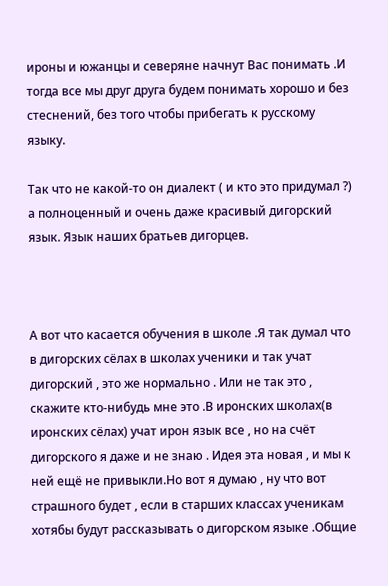ироны и южанцы и северяне начнут Вас понимать .И тогда все мы друг друга будем понимать хорошо и без стеснений, без того чтобы прибегать к русскому языку.

Так что не какой-то он диалект ( и кто это придумал ?) а полноценный и очень даже красивый дигорский язык. Язык наших братьев дигорцев.



А вот что касается обучения в школе .Я так думал что в дигорских сёлах в школах ученики и так учат дигорский , это же нормально . Или не так это , скажите кто-нибудь мне это .В иронских школах(в иронских сёлах) учат ирон язык все , но на счёт дигорского я даже и не знаю . Идея эта новая , и мы к ней ещё не привыкли.Но вот я думаю , ну что вот страшного будет , если в старших классах ученикам хотябы будут рассказывать о дигорском языке .Общие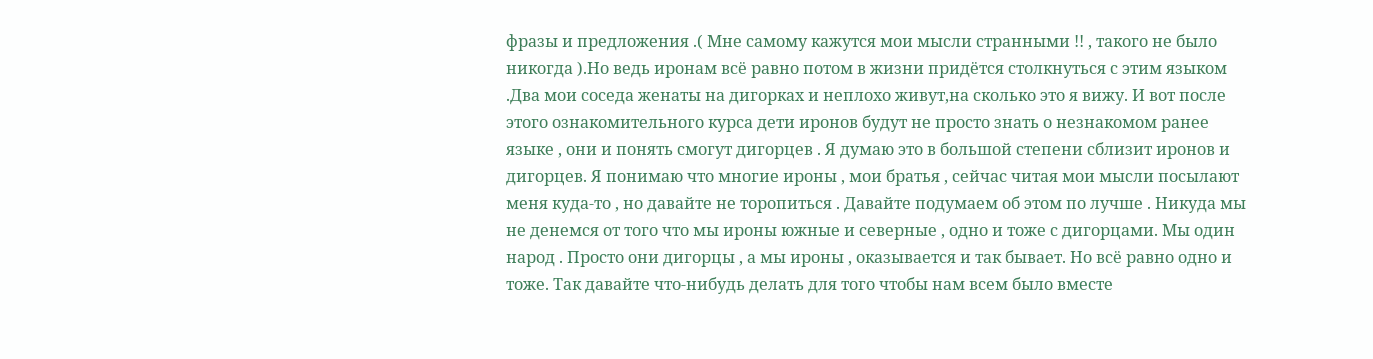фразы и предложения .( Мне самому кажутся мои мысли странными !! , такого не было никогда ).Но ведь иронам всё равно потом в жизни придётся столкнуться с этим языком .Два мои соседа женаты на дигорках и неплохо живут,на сколько это я вижу. И вот после этого ознакомительного курса дети иронов будут не просто знать о незнакомом ранее языке , они и понять смогут дигорцев . Я думаю это в большой степени сблизит иронов и дигорцев. Я понимаю что многие ироны , мои братья , сейчас читая мои мысли посылают меня куда-то , но давайте не торопиться . Давайте подумаем об этом по лучше . Никуда мы не денемся от того что мы ироны южные и северные , одно и тоже с дигорцами. Мы один народ . Просто они дигорцы , а мы ироны , оказывается и так бывает. Но всё равно одно и тоже. Так давайте что-нибудь делать для того чтобы нам всем было вместе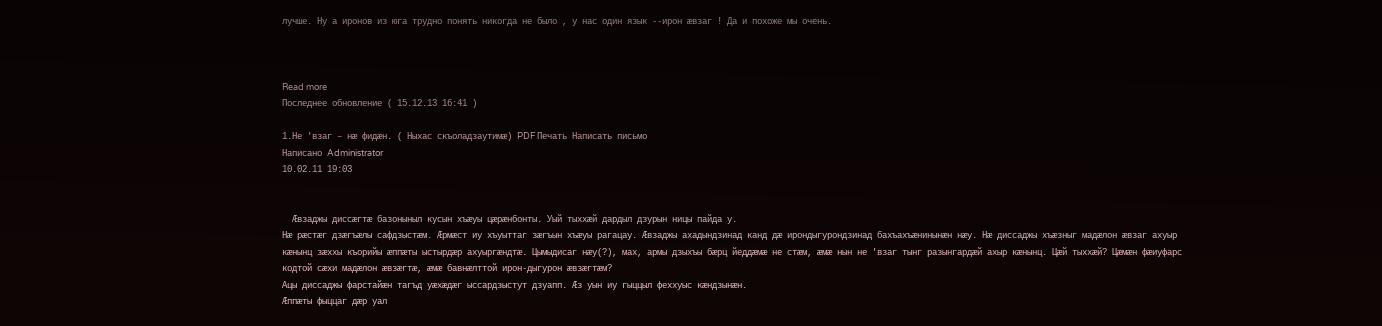лучше. Ну а иронов из юга трудно понять никогда не было , у нас один язык --ирон æвзаг ! Да и похоже мы очень.



Read more
Последнее обновление ( 15.12.13 16:41 )

1.Не 'взаг – нæ фидæн. ( Ныхас скъоладзаутимæ) PDF Печать Написать письмо
Написано Administrator
10.02.11 19:03


     Æвзаджы диссæгтæ базоныныл кусын хъæуы цæрæнбонты. Уый тыххæй дардыл дзурын ницы пайда у.
Нæ рæстæг дзæгъæлы сафдзыстæм. Æрмæст иу хъуыттаг зæгъын хъæуы рагацау. Æвзаджы ахадындзинад канд дæ ирондыгурондзинад бахъахъæнинынæн нæу. Нæ диссаджы хъæзныг мадæлон æвзаг ахуыр кæнынц зæххы къорийы æппæты ыстырдæр ахуыргæндтæ. Цымыдисаг нæу(?), мах, армы дзыхъы бæрц йеддæмæ не стæм, æмæ нын не 'взаг тынг разынгардæй ахыр кæнынц. Цæй тыххæй? Цæмæн фæиуфарс кодтой сæхи мадæлон æвзæгтæ, æмæ бавнæлттой ирон-дыгурон æвзæгтæм?
Ацы диссаджы фарстайæн тагъд уæхæдæг ыссардзыстут дзуапп. Æз уын иу гыццыл феххуыс кæндзынæн.
Æппæты фыццаг дæр уал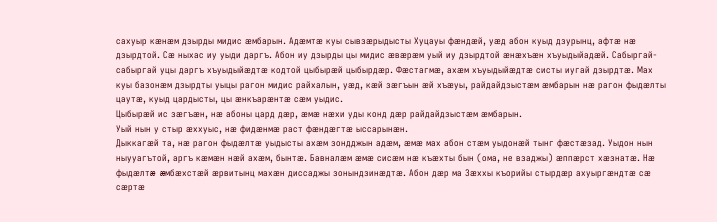сахуыр кæнæм дзырды мидис æмбарын. Адæмтæ куы сывзæрыдысты Хуцауы фæндæй, уæд абон куыд дзурынц, афтæ нæ дзырдтой. Сæ ныхас иу уыди даргъ. Абон иу дзырды цы мидис æвæрæм уый иу дзырдтой æнæхъæн хъуыдыйадæй. Сабыргай-сабыргай уцы даргъ хъуыдыйæдтæ кодтой цыбырæй цыбырдæр. Фæстагмæ, ахæм хъуыдыйæдтæ систы иугай дзырдтæ. Мах куы базонæм дзырдты уыцы рагон мидис райхалын, уæд, кæй зæгъын æй хъæуы, райдайдзыстæм æмбарын нæ рагон фыдæлты цаутæ, куыд цардысты, цы æнкъарæнтæ сæм уыдис.
Цыбырæй ис зæгъæн, нæ абоны цард дæр, æмæ нæхи уды конд дæр райдайдзыстæм æмбарын.
Уый нын у стыр æххуыс, нæ фидæнмæ раст фæндæгтæ ыссарынæн.
Дыккагæй та, нæ рагон фыдæлтæ уыдысты ахæм зондджын адæм, æмæ мах абон стæм уыдонæй тынг фæстæзад. Уыдон нын ныууагътой, аргъ кæмæн нæй ахæм, бынтæ. Бавналæм æмæ сисæм нæ къæхты бын (ома, не взаджы) æппæрст хæзнатæ. Нæ фыдæлтæ æмбæхстæй æрвитынц махæн диссаджы зонындзинæдтæ. Абон дæр ма Зæххы къорийы стырдæр ахуыргæндтæ сæ сæртæ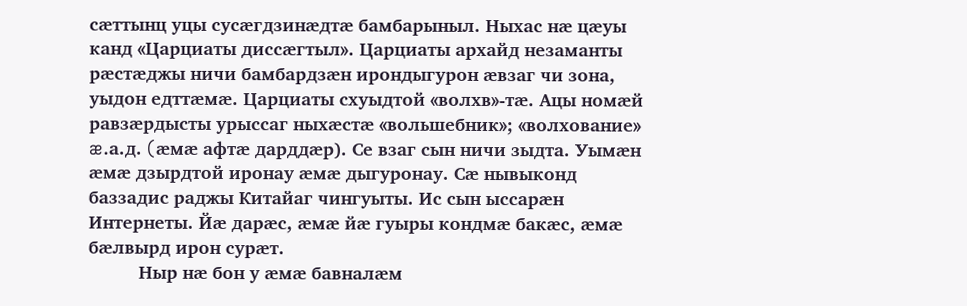сæттынц уцы сусæгдзинæдтæ бамбарыныл. Ныхас нæ цæуы канд «Царциаты диссæгтыл». Царциаты архайд незаманты рæстæджы ничи бамбардзæн ирондыгурон æвзаг чи зона, уыдон едттæмæ. Царциаты схуыдтой «волхв»-тæ. Ацы номæй равзæрдысты урыссаг ныхæстæ «вольшебник»; «волхование» æ.а.д. (æмæ афтæ дарддæр). Се взаг сын ничи зыдта. Уымæн æмæ дзырдтой иронау æмæ дыгуронау. Сæ нывыконд баззадис раджы Китайаг чингуыты. Ис сын ыссарæн Интернеты. Йæ дарæс, æмæ йæ гуыры кондмæ бакæс, æмæ бæлвырд ирон сурæт.
          Ныр нæ бон у æмæ бавналæм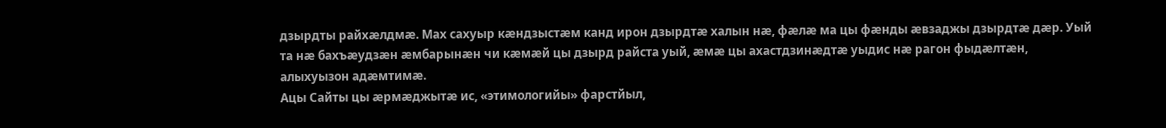дзырдты райхæлдмæ. Мах сахуыр кæндзыстæм канд ирон дзырдтæ халын нæ, фæлæ ма цы фæнды æвзаджы дзырдтæ дæр. Уый та нæ бахъæудзæн æмбарынæн чи кæмæй цы дзырд райста уый, æмæ цы ахастдзинæдтæ уыдис нæ рагон фыдæлтæн, алыхуызон адæмтимæ.
Ацы Сайты цы æрмæджытæ ис, «этимологийы» фарстйыл,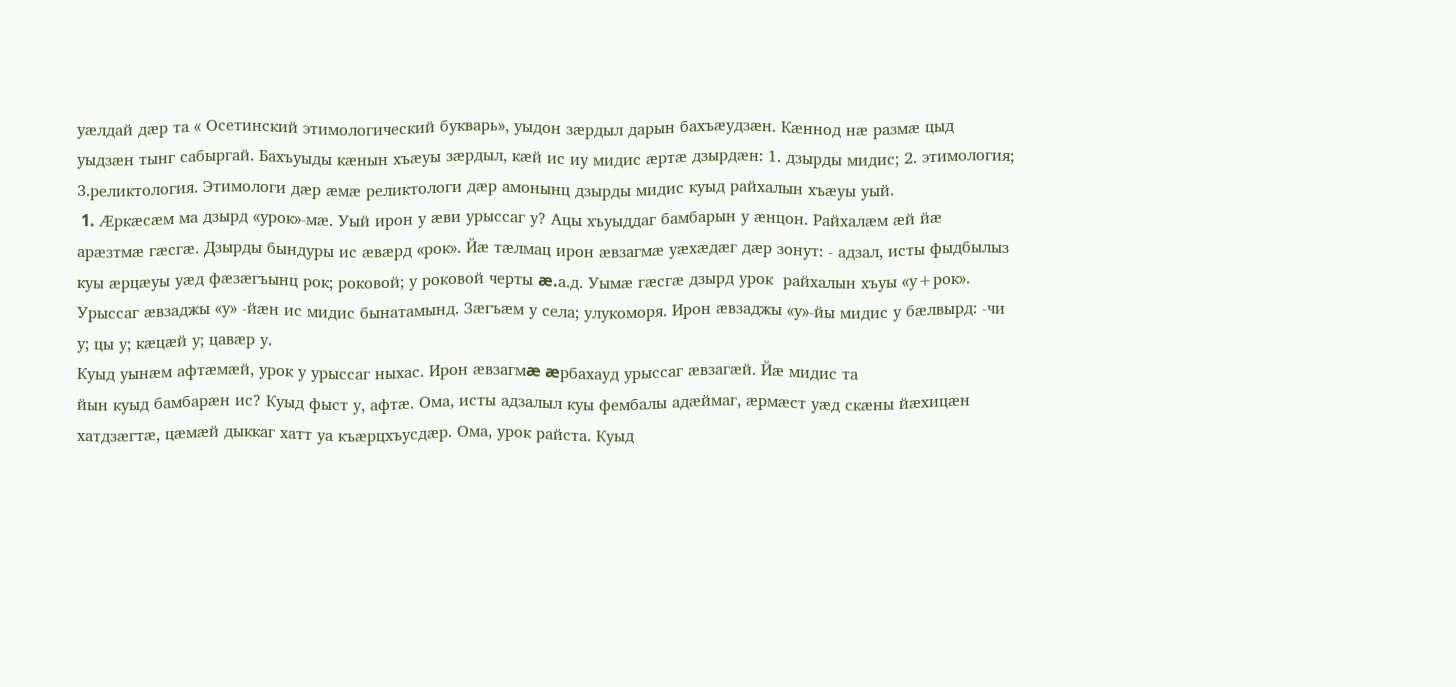уæлдай дæр та « Осетинский этимологический букварь», уыдон зæрдыл дарын бахъæудзæн. Кæннод нæ размæ цыд уыдзæн тынг сабыргай. Бахъуыды кæнын хъæуы зæрдыл, кæй ис иу мидис æртæ дзырдæн: 1. дзырды мидис; 2. этимология; 3.реликтология. Этимологи дæр æмæ реликтологи дæр амонынц дзырды мидис куыд райхалын хъæуы уый.
 1. Æркæсæм ма дзырд «урок»-мæ. Уый ирон у æви урыссаг у? Ацы хъуыддаг бамбарын у æнцон. Райхалæм æй йæ арæзтмæ гæсгæ. Дзырды бындуры ис æвæрд «рок». Йæ тæлмац ирон æвзагмæ уæхæдæг дæр зонут: - адзал, исты фыдбылыз куы æрцæуы уæд фæзæгъынц рок; роковой; у роковой черты æ.а.д. Уымæ гæсгæ дзырд урок  райхалын хъуы «у+рок». Урыссаг æвзаджы «у» -йæн ис мидис бынатамынд. Зæгъæм у села; улукоморя. Ирон æвзаджы «у»-йы мидис у бæлвырд: -чи у; цы у; кæцæй у; цавæр у.
Куыд уынæм афтæмæй, урок у урыссаг ныхас. Ирон æвзагмæ æрбахауд урыссаг æвзагæй. Йæ мидис та
йын куыд бамбарæн ис? Куыд фыст у, афтæ. Ома, исты адзалыл куы фембалы адæймаг, æрмæст уæд скæны йæхицæн хатдзæгтæ, цæмæй дыккаг хатт уа къæрцхъусдæр. Ома, урок райста. Куыд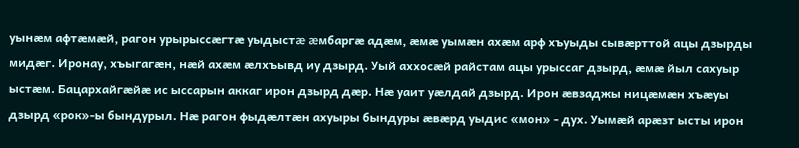уынæм афтæмæй, рагон урырыссæгтæ уыдыстæ æмбаргæ адæм, æмæ уымæн ахæм арф хъуыды сывæрттой ацы дзырды мидæг. Иронау, хъыгагæн, нæй ахæм æлхъывд иу дзырд. Уый аххосæй райстам ацы урыссаг дзырд, æмæ йыл сахуыр ыстæм. Бацархайгæйæ ис ыссарын аккаг ирон дзырд дæр. Нæ уаит уæлдай дзырд. Ирон æвзаджы ницæмæн хъæуы дзырд «рок»-ы бындурыл. Нæ рагон фыдæлтæн ахуыры бындуры æвæрд уыдис «мон» - дух. Уымæй арæзт ысты ирон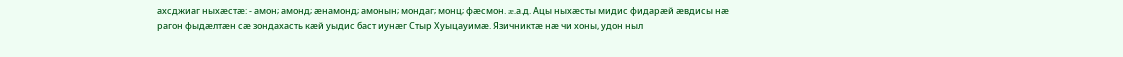ахсджиаг ныхæстæ: - амон; амонд; æнамонд; амонын; мондаг; монц; фæсмон. æ.а.д. Ацы ныхæсты мидис фидарæй æвдисы нæ рагон фыдæлтæн сæ зондахасть кæй уыдис баст иунæг Стыр Хуыцауимæ. Язичниктæ нæ чи хоны, удон ныл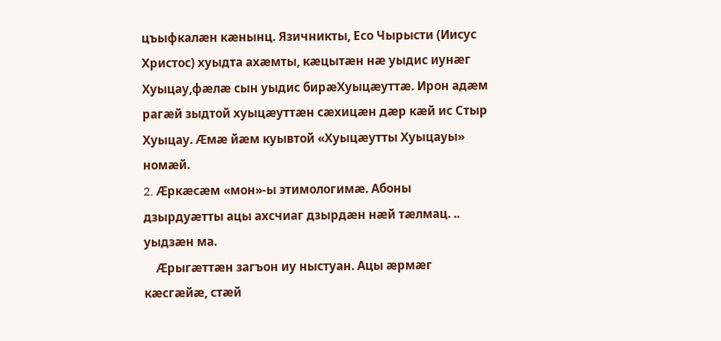цъыфкалæн кæнынц. Язичникты, Есо Чырысти (Иисус Христос) хуыдта ахæмты, кæцытæн нæ уыдис иунæг Хуыцау,фæлæ сын уыдис бирæХуыцæуттæ. Ирон адæм рагæй зыдтой хуыцæуттæн сæхицæн дæр кæй ис Стыр Хуыцау. Æмæ йæм куывтой «Хуыцæутты Хуыцауы» номæй.
2. Æркæсæм «мон»-ы этимологимæ. Абоны дзырдуæтты ацы ахсчиаг дзырдæн нæй тæлмац. .. уыдзæн ма.
    Æрыгæттæн загъон иу ныстуан. Ацы æрмæг кæсгæйæ, стæй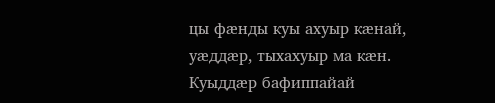цы фæнды куы ахуыр кæнай, уæддæр, тыхахуыр ма кæн. Куыддæр бафиппайай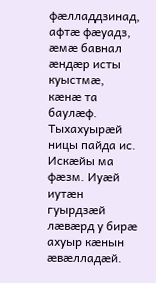фæлладдзинад, афтæ фæуадз, æмæ бавнал æндæр исты куыстмæ, кæнæ та баулæф. Тыхахуырæй ницы пайда ис. Искæйы ма фæзм. Иуæй иутæн гуырдзæй лæвæрд у бирæ ахуыр кæнын æвæлладæй.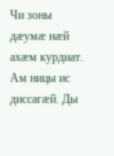Чи зоны дæумæ нæй ахæм курдиат. Ам ницы ис диссагæй. Ды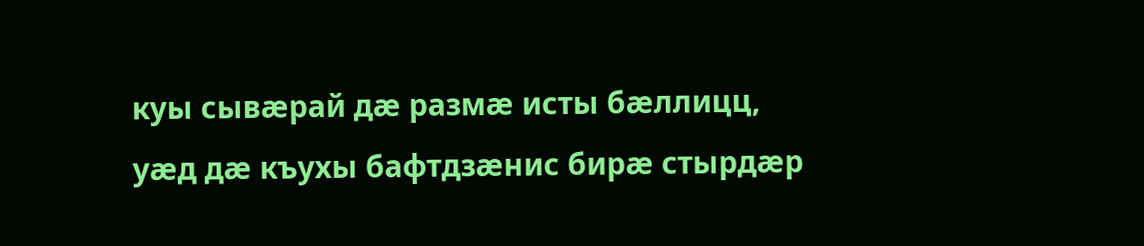куы сывæрай дæ размæ исты бæллицц, уæд дæ къухы бафтдзæнис бирæ стырдæр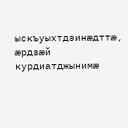ыскъуыхтдзинæдттæ, æрдзæй курдиатджынимæ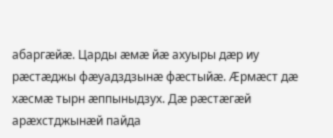абаргæйæ. Царды æмæ йæ ахуыры дæр иу рæстæджы фæуадздзынæ фæстыйæ. Æрмæст дæ хæсмæ тырн æппыныдзух. Дæ рæстæгæй арæхстджынæй пайда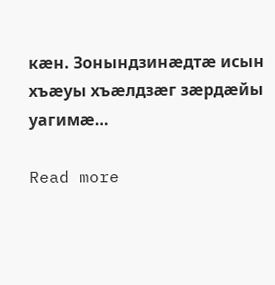кæн. Зонындзинæдтæ исын хъæуы хъæлдзæг зæрдæйы уагимæ…

Read more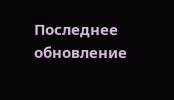Последнее обновление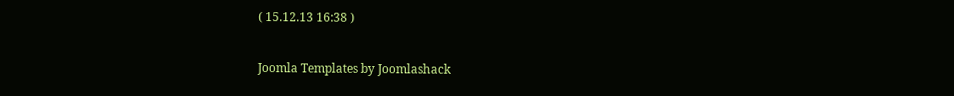( 15.12.13 16:38 )

Joomla Templates by Joomlashack